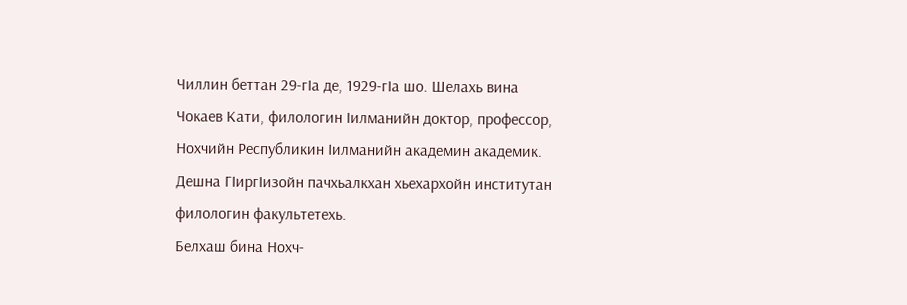Чиллин беттан 29-гIа де, 1929-гIа шо. Шелахь вина Чокаев Кати, филологин Iилманийн доктор, профессор, Нохчийн Республикин Iилманийн академин академик.
Дешна ГIиргIизойн пачхьалкхан хьехархойн институтан филологин факультетехь.
Белхаш бина Нохч-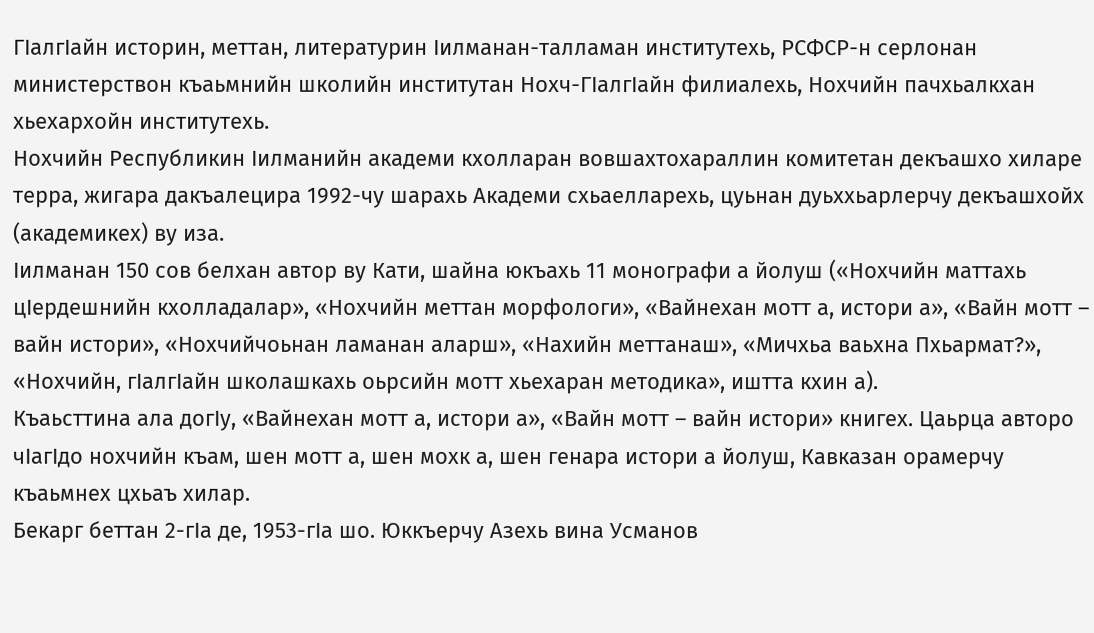ГIалгIайн историн, меттан, литературин Iилманан-талламан институтехь, РСФСР-н серлонан министерствон къаьмнийн школийн институтан Нохч-ГIалгIайн филиалехь, Нохчийн пачхьалкхан хьехархойн институтехь.
Нохчийн Республикин Iилманийн академи кхолларан вовшахтохараллин комитетан декъашхо хиларе терра, жигара дакъалецира 1992-чу шарахь Академи схьаелларехь, цуьнан дуьххьарлерчу декъашхойх (академикех) ву иза.
Iилманан 150 сов белхан автор ву Кати, шайна юкъахь 11 монографи а йолуш («Нохчийн маттахь цIердешнийн кхолладалар», «Нохчийн меттан морфологи», «Вайнехан мотт а, истори а», «Вайн мотт – вайн истори», «Нохчийчоьнан ламанан аларш», «Нахийн меттанаш», «Мичхьа ваьхна Пхьармат?», «Нохчийн, гIалгIайн школашкахь оьрсийн мотт хьехаран методика», иштта кхин а).
Къаьсттина ала догIу, «Вайнехан мотт а, истори а», «Вайн мотт – вайн истори» книгех. Цаьрца авторо чIагIдо нохчийн къам, шен мотт а, шен мохк а, шен генара истори а йолуш, Кавказан орамерчу къаьмнех цхьаъ хилар.
Бекарг беттан 2-гIа де, 1953-гIа шо. Юккъерчу Азехь вина Усманов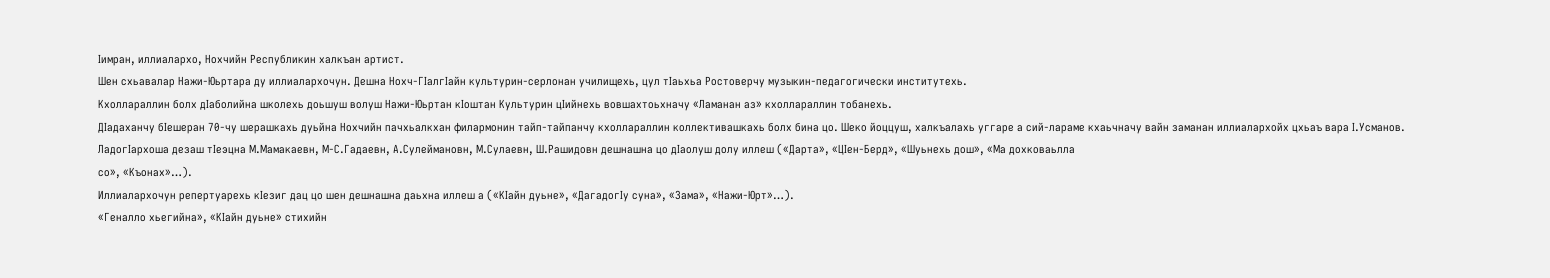Iимран, иллиалархо, Нохчийн Республикин халкъан артист.
Шен схьавалар Нажи-Юьртара ду иллиалархочун. Дешна Нохч-ГIалгIайн культурин-серлонан училищехь, цул тIаьхьа Ростоверчу музыкин-педагогически институтехь.
Кхоллараллин болх дIаболийна школехь доьшуш волуш Нажи-Юьртан кIоштан Культурин цIийнехь вовшахтоьхначу «Ламанан аз» кхоллараллин тобанехь.
ДIадаханчу бIешеран 70-чу шерашкахь дуьйна Нохчийн пачхьалкхан филармонин тайп-тайпанчу кхоллараллин коллективашкахь болх бина цо. Шеко йоццуш, халкъалахь уггаре а сий-лараме кхаьчначу вайн заманан иллиалархойх цхьаъ вара I.Усманов.
ЛадогIархоша дезаш тIеэцна М.Мамакаевн, М-С.Гадаевн, А.Сулеймановн, М.Сулаевн, Ш.Рашидовн дешнашна цо дIаолуш долу иллеш («Дарта», «ЦIен-Берд», «Шуьнехь дош», «Ма дохковаьлла
со», «Къонах»…).
Иллиалархочун репертуарехь кIезиг дац цо шен дешнашна даьхна иллеш а («КIайн дуьне», «ДагадогIу суна», «Зама», «Нажи-Юрт»…).
«Геналло хьегийна», «КIайн дуьне» стихийн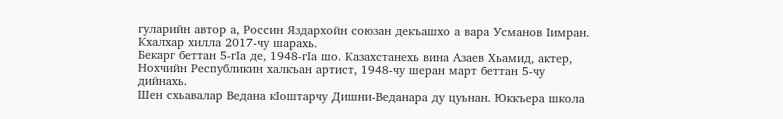гуларийн автор а, Россин Яздархойн союзан декъашхо а вара Усманов Iимран.
Кхалхар хилла 2017-чу шарахь.
Бекарг беттан 5-гIа де, 1948-гIа шо. Казахстанехь вина Азаев Хьамид, актер, Нохчийн Республикин халкъан артист, 1948-чу шеран март беттан 5-чу дийнахь.
Шен схьавалар Ведана кІоштарчу Дишни-Веданара ду цуьнан. Юккъера школа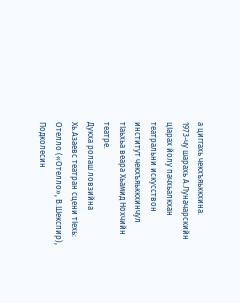а циггахь чекхъяьккхина.
1973-чу шарахь А.Луначарскийн цІарах йолу пачхьалкхан театральни искусствон институт чекхъяьккхинчул тІаьхьа веара Хьамид Нохчийн театре.
Дукха ролаш ловзийна Хь.Азаевс театран сцени тІехь: Отелло («Отелло», В.Шекспир), Подколесин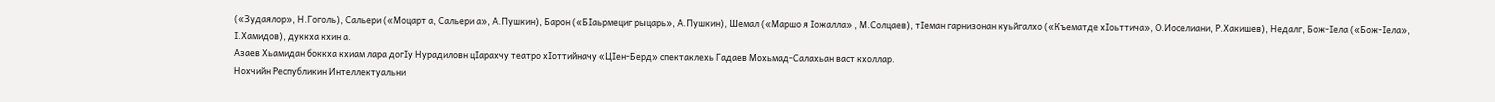(«Зудаялор», Н.Гоголь), Сальери («Моцарт а, Сальери а», А.Пушкин), Барон («БІаьрмециг рыцарь», А.Пушкин), Шемал («Маршо я Іожалла» , М.Солцаев), тІеман гарнизонан куьйгалхо («Къематде хІоьттича», О.Иоселиани, Р.Хакишев), Недалг, Бож-Іела («Бож-Іела», І.Хамидов), дуккха кхин а.
Азаев Хьамидан боккха кхиам лара догІу Нурадиловн цІарахчу театро хІоттийначу «ЦІен-Берд» спектаклехь Гадаев Мохьмад-Салахьан васт кхоллар.
Нохчийн Республикин Интеллектуальни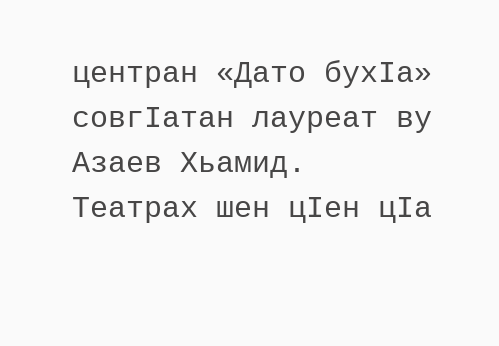центран «Дато бухІа» совгІатан лауреат ву Азаев Хьамид.
Театрах шен цІен цІа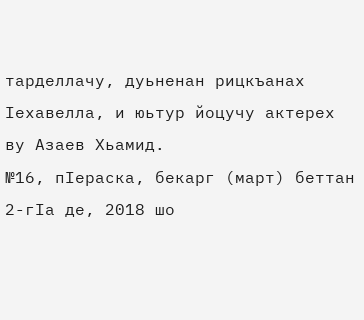тарделлачу, дуьненан рицкъанах Іехавелла, и юьтур йоцучу актерех ву Азаев Хьамид.
№16, пIераска, бекарг (март) беттан 2-гIа де, 2018 шо